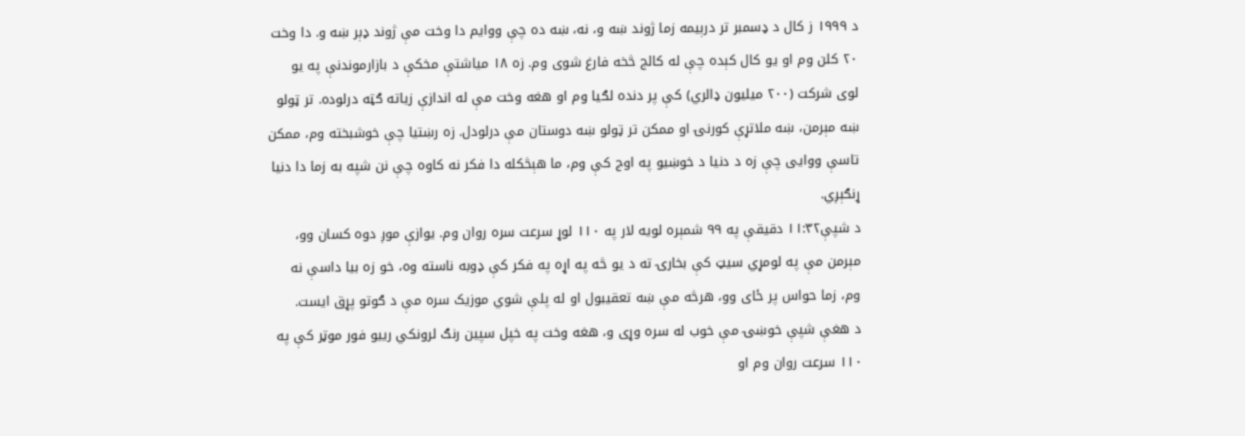د ۱۹۹۹ ز کال د ډسمبر تر درېیمه زما ژوند ښه و، نه، ښه ده چې ووایم دا وخت مې ژوند ډېر ښه و. دا وخت ۲۰ کلن وم او یو کال کېده چې له کالج څخه فارغ شوی وم. زه ۱۸ میاشتې مخکې د بازارموندنې په یو لوی شرکت (۲۰۰ میلیون ډالري) کې پر دنده لګیا وم او هغه وخت مې له اندازې زیاته ګټه درلوده. تر ټولو ښه مېرمن، ښه ملاتړې کورنۍ او ممکن تر ټولو ښه دوستان مې درلودل. زه رښتیا چې خوشبخته وم، ممکن تاسې ووایی چې زه د دنیا د خوښیو په اوج کې وم، ما هېڅکله دا فکر نه کاوه چې نن شپه به زما دا دنیا ړنګېږي.
د شپې۱۱:۳۲ دقیقې په ۹۹ شمېره لویه لار په ۱۱۰ لوړ سرعت سره روان وم. یوازې موږ دوه کسان وو، مېرمن مې په لومړي سیټ کې بخارۍ ته د یو څه په اړه په فکر کې ډوبه ناسته وه، خو زه بیا داسې نه وم، زما حواس پر ځای وو، هرڅه مې ښه تعقیبول او له پلې شوي موزیک سره مې د ګوتو پړق ایست.
د هغې شپې خوښۍ مې خوب له سره وړی و، هغه وخت په خپل سپين رنګ لرونکي رییو فور موټر کې په ۱۱۰ سرعت روان وم او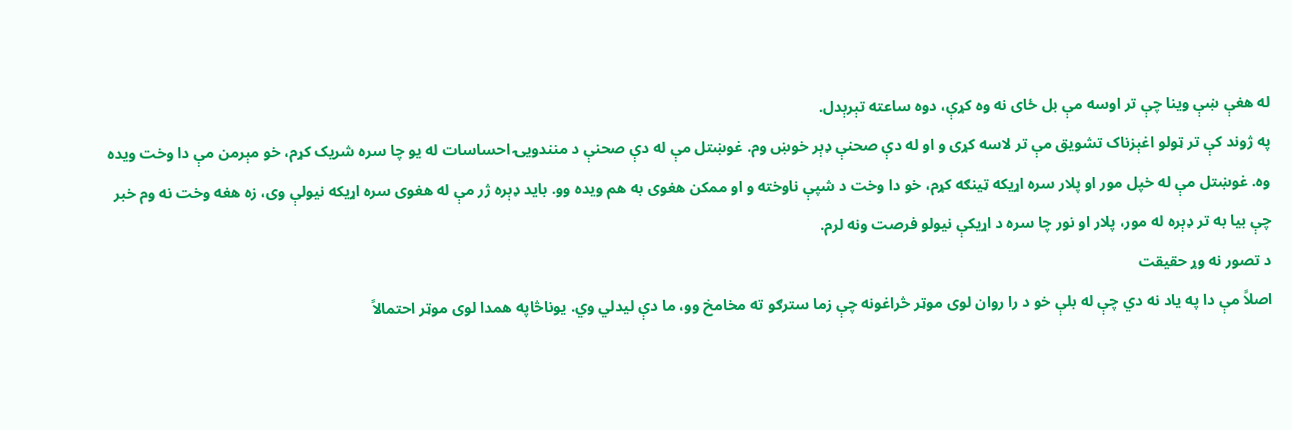له هغې ښې وینا چې تر اوسه مې بل ځای نه وه کړې، دوه ساعته تېرېدل.
په ژوند کې تر ټولو اغېزناک تشویق مې تر لاسه کړی و او له دې صحنې ډېر خوښ وم. غوښتل مې له دې صحنې د منندويۍ احساسات له یو چا سره شریک کړم، خو مېرمن مې دا وخت ویده وه. غوښتل مې له خپل مور او پلار سره اړیکه ټینګه کړم، خو دا وخت د شپې ناوخته و او ممکن هغوی به هم ویده وو. باید ډېره ژر مې له هغوی سره اړیکه نیولې وی، زه هغه وخت نه وم خبر چې بیا به تر ډېره له مور، پلار او نور چا سره د اړیکې نیولو فرصت ونه لرم.
د تصور نه وړ حقیقت
اصلاً مې دا په یاد نه دي چې له بلې خو د را روان لوی موټر څراغونه چې زما سترګو ته مخامخ وو، ما دې لیدلي وي. یوناڅاپه همدا لوی موټر احتمالاً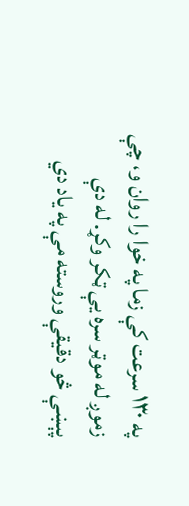په ۱۳۰ سرعت کې زما په خوا را روان و، چې زموږ له موټر سره یې ټکر وکړ. له دې پېښې څو دقیقې وروسته مې په یاد دي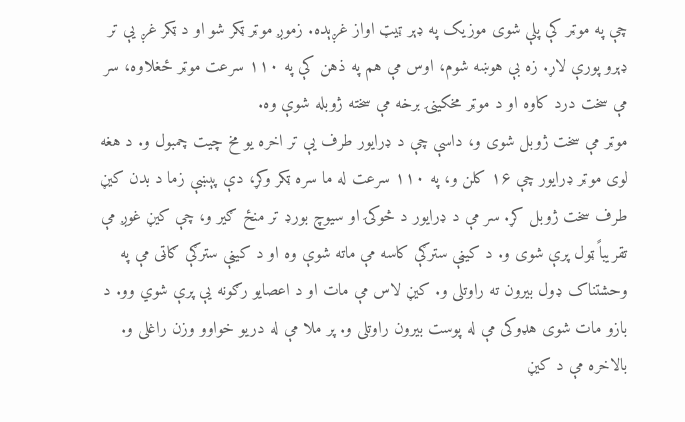چې په موټر کې پلې شوی موزیک په ډېر ټیټ اواز غږېده. زموږ موټر ټکر شو او د ټکر غږ یې تر ډېرو پورې لاړ. زه بې هوښه شوم، اوس مې هم په ذهن کې په ۱۱۰ سرعت موټر ځغلاوه، سر مې سخت درد کاوه او د موټر مخکینۍ برخه مې سخته ژوبله شوې وه.
موټر مې سخت ژوبل شوی و، داسې چې د ډرایور طرف یې تر اخره یو مخ چیت چمبول و. د هغه لوی موټر ډرایور چې ۱۶ کلن و، په ۱۱۰ سرعت له ما سره ټکر وکړ، دې پېښې زما د بدن کیڼ طرف سخت ژوبل کړ. سر مې د ډرایور د څوکۍ او سیوچ بورډ تر منځ ګیر و، چې کیڼ غوږ مې تقریباً ټول پرې شوی و. د کیڼې سترګې کاسه مې ماته شوې وه او د کیڼې سترګې ګاټی مې په وحشتناک ډول بیرون ته راوتلی و. کیڼ لاس مې مات او د اعصایو رګونه یې پرې شوي وو. د بازو مات شوی هډوکی مې له پوست بیرون راوتلی و. پر ملا مې له دریو خواوو وزن راغلی و. بالاخره مې د کیڼ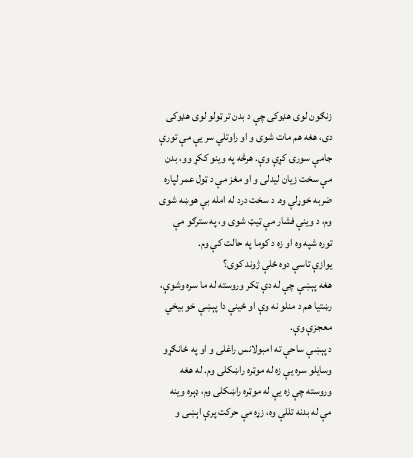زنګون لوی هډوکی چې د بدن تر ټولو لوی هډوکی دی، هغه هم مات شوی و او راوتلي سر یې مې تورې جامې سورۍ کړې وې. هرڅه په وینو ککړ وو، بدن مې سخت زیان لیدلی و او مغز مې د ټول عمر لپاره ضربه خوړلې وه. د سخت درد له امله بې هوښه شوی وم، د وینې فشار مې ټیټ شوی و، په سترګو مې توره شپه وه او زه د کوما په حالت کې وم.
یوازې تاسې دوه ځلې ژوند کوی؟
هغه پېښې چې له دې ټکر وروسته له ما سره وشوې، رښتیا هم د منلو نه وې او ځینې دا پېښې خو بیخي معجزې وې.
د پېښې ساحې ته امبولانس راغلی و او په ځانګړو وسایلو سره یې زه له موټره راښکلی وم. له هغه وروسته چې زه یې له موټره راښکلی وم، ډېره وینه مې له بدنه تللې وه، زړه مې حرکت پرې اېښی و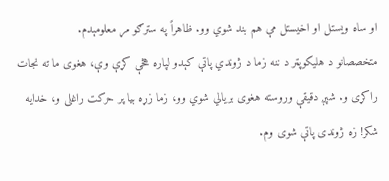او ساه ویستل او اخیستل مې هم بند شوي وو. ظاهراً په سترګو مړ معلومېدم.
متخصصانو د هلیکوپټر د ننه زما د ژوندي پاتې کېدو لپاره هڅې کړې وې، هغوی ما ته نجات راکړی و. شپږ دقیقې وروسته هغوی بریالي شوي وو، زما زړه بیا پر حرکت راغلی و، خدایه شکر! زه ژوندی پاتې شوی وم.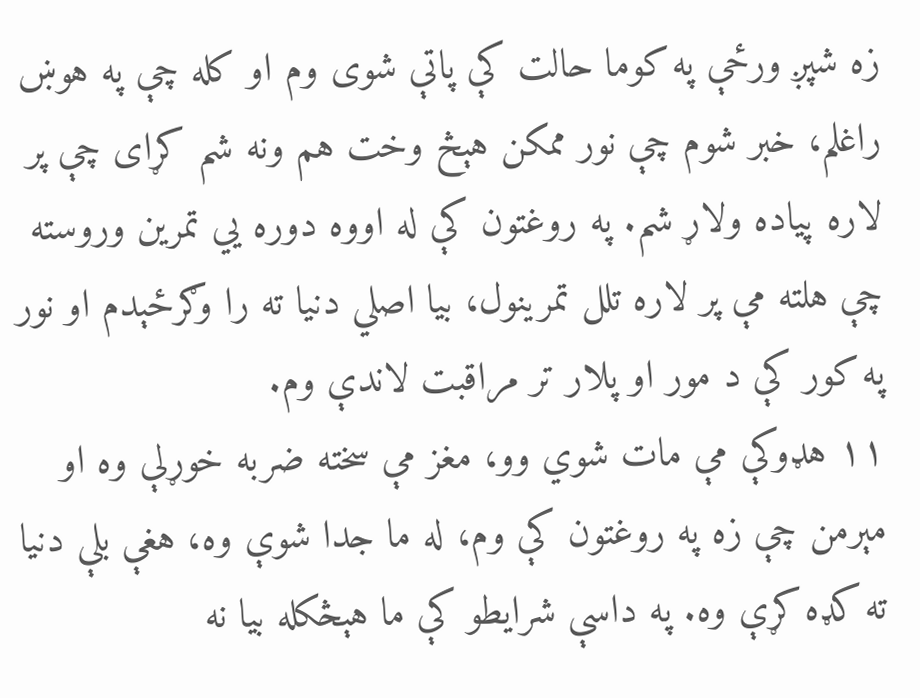زه شپږ ورځې په کوما حالت کې پاتې شوی وم او کله چې په هوښ راغلم، خبر شوم چې نور ممکن هېڅ وخت هم ونه شم کړای چې پر لاره پیاده ولاړ شم. په روغتون کې له اووه دوره يي تمرین وروسته چې هلته مې پر لاره تلل تمرینول، بیا اصلي دنیا ته را وګرځېدم او نور په کور کې د مور او پلار تر مراقبت لاندې وم.
۱۱ هډوکې مې مات شوي وو، مغز مې سخته ضربه خوړلې وه او مېرمن چې زه په روغتون کې وم، له ما جدا شوې وه، هغې بلې دنیا ته کډه کړې وه. په داسې شرایطو کې ما هېڅکله بیا نه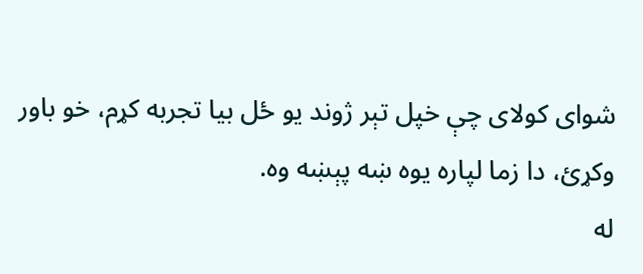شوای کولای چې خپل تېر ژوند یو ځل بیا تجربه کړم، خو باور وکړئ، دا زما لپاره یوه ښه پېښه وه.
له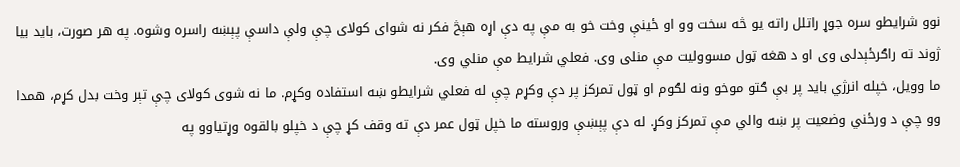نوو شرایطو سره جوړ راتلل راته یو څه سخت وو او ځینې وخت خو به مې په دې اړه هېڅ فکر نه شوای کولای چې ولې داسې پېښه راسره وشوه. په هر صورت، باید بیا ژوند ته راګرځېدلی وی او د هغه ټول مسوولیت مې منلی وی. فعلي شرایط مې منلي وی.
ما وویل، خپله انرژي باید پر بې ګتو موخو ونه لګوم او ټول تمرکز پر دې وکړم چې له فعلي شرایطو ښه استفاده وکړم. ما نه شوی کولای چې تېر وخت بدل کړم، همدا وو چې د ورځني وضعیت پر ښه والي مې تمرکز وکړ. له دې پېښې وروسته ما خپل ټول عمر دې ته وقف کړ چې د خپلو بالقوه وړتیاوو په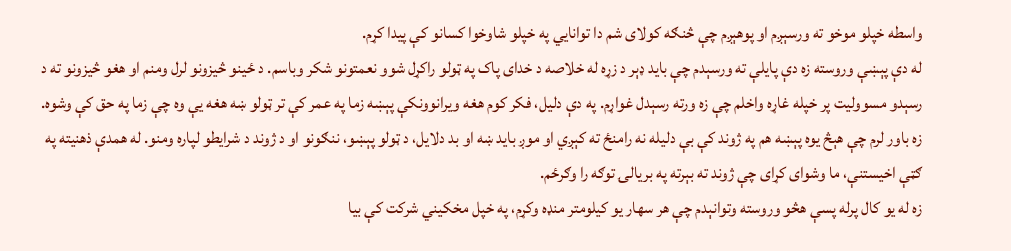واسطه خپلو موخو ته ورسېږم او پوهېږم چې څنګه کولای شم دا توانايي په خپلو شاوخوا کسانو کې پيدا کړم.
له دې پېښې وروسته زه دې پایلې ته ورسېدم چې باید ډېر د زړه له خلاصه د خدای پاک په ټولو راکړل شوو نعمتونو شکر وباسم. د ځینو څیزونو لرل ومنم او هغو څیزونو ته د رسېدو مسوولیت پر خپله غاړه واخلم چې زه ورته رسېدل غواړم. په دې دلیل، فکر کوم هغه ویرانوونکې پېښه زما په عمر کې تر ټولو ښه هغه یې وه چې زما په حق کې وشوه.
زه باور لرم چې هېڅ یوه پېښه هم په ژوند کې بې دلیله نه رامنځ ته کېږي او موږ باید ښه او بد دلایل، د ټولو پېښو، ننګونو او د ژوند د شرایطو لپاره ومنو. له همدې ذهنیته په ګټې اخیستنې، ما وشوای کړای چې ژوند ته بېرته په بریالۍ توګه را وګرځم.
زه له یو کال پرله پسې هڅو وروسته وتوانېدم چې هر سهار یو کیلومتر منډه وکړم، په خپل مخکیني شرکت کې بیا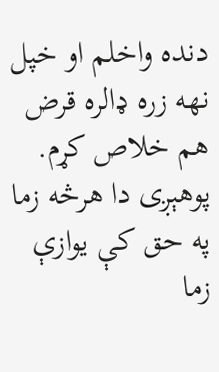دنده واخلم او خپل نهه زره ډالره قرض هم خلاص کړم. پوهېږی دا هرڅه زما په حق کې یوازې زما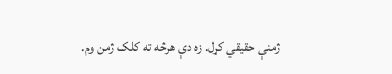ژمنې حقیقي کړل. زه دې هرڅه ته کلک ژمن وم.